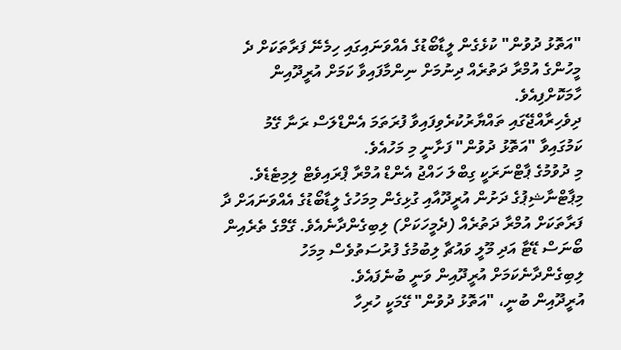"އަތޮޅު ދުވުން" ކުޅެގެން ލީޑާބޯޑުގެ އެއްވަނައިގައި ހިމެނޭ ފަރާތަކަށް ދެ މީހުންގެ އުމްރާ ދަތުރެއް ދިނުމަށް ނިންމާފައިވާ ކަމަށް އުރީދޫއިން ހާމަކޮށްފިއެވެ.
ދިވެހިރާއްޖޭގައި ތައްޔާރުކުރެވިފައިވާ ފުރަތަމަ އެންޑްލަސް ރަނާ ގޭމު ކަމުގައިވާ "އަތޮޅު ދުވުން" ފަށާނީ މި މަހުއެވެ.
މި ދުވުމުގެ ޕާޓްނަރަކީ ގިބްލަ ހައްޖު އެންޑް އުމްރާ ޕްރައިވެޓް ލިމިޓެޑެވެ. މިޕާޓްނާޝިޕުގެ ދަށުން އުރީދޫއާއި ގުޅިގެން މިމަހުގެ ލީޑާބޯޑުގެ އެއްވަނައަށް ދާ ފަރާތަކަށް އުމްރާ ދަތުރެއް (ދެމީހަކަށް) ލިބިގެންދާނެއެވެ. ގޭމްގެ ތެރެއިން ބޯނަސް ޑޭޓާ އަދި މޫލީ ވައުޗާ ލިބުމުގެ ފުރުސަތުވެސް މިމަހު ލިބިގެންދާނެކަމަށް އުރީދޫއިން ވަނީ ބުނެފައެވެ.
އުރީދޫއިން ބުނީ، "އަތޮޅު ދުވުން" ގޭމަކީ ހުރިހާ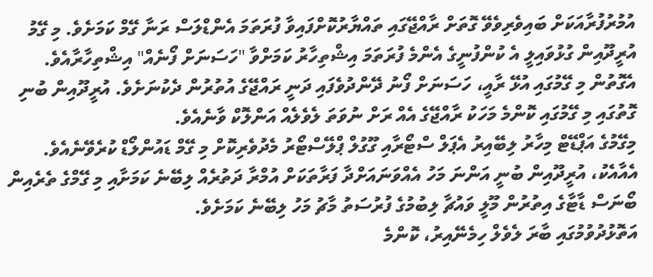އުމުރުފުރާއަކަށް ބައިވެރިވެވޭ ގޮތަށް ރާއްޖޭގައި ތައްޔާރުކޮށްފައިވާ ފުރަތަމަ އެންޑްލަސް ރަނާ ގޭމް ކަމަށެވެ. މި ގޭމު އުރީދޫއިން ގުޅުވައިލީ އެ ކުންފުނީގެ އެންމެ ފުރަތަމަ އިޝްތިހާރު ކަމަށްވާ "ހަސަނަށް ފޯނެއް" އިޝްތިހާރާއެވެ.
އެގޮތުން މި ގޭމުގައި އުޅޭ ރާއީ، ހަސަނަށް ފޯނު ދޭންދުވެފައި ދަނީ ރައްޖޭގެ އުތުރުން ދެކުނަށެވެ. އުރީދޫއިން ބުނި ގޮތުގައި މި ގޭމުގައި ކޮންމެ މަހަކު ރާއްޖޭގެ އެއް ރަށް ނުވަތަ ލެވެލެއް އަންލޮކް ވާނެއެވެ.
މިގޭމުގެ އަޕްޑޭޓް މިހާރު ލިބޭއިރު އެޕަލް ސްޓޯރާއި ގޫގުލް ޕްލޭސްޓޯރު މެދުވެރިކޮށް މި ގޭމް ޑައުންލޯޑް ކުރެވޭނެއެވެ.
އެއާއެކު، އުރީދޫއިން ބުނީ އަންނަ މަހު އެއްވަނައަށްދާ ފަރާތަކަށް އުމްރާ ދަތުރެއް ލިބޭނެ ކަމަށާއި މި ގޭމްގެ ތެރެއިން ބޯނަސް ޑާޓާގެ އިތުރުން މޫލީ ވައުޗާ ލިބުމުގެ ފުރުސަތު މާޗު މަހު ލިބޭނެ ކަމަށެވެ.
އަތޮޅުދުވުމުގައި ބާރަ ލެވެލް ހިމެނޭއިރު، ކޮންމެ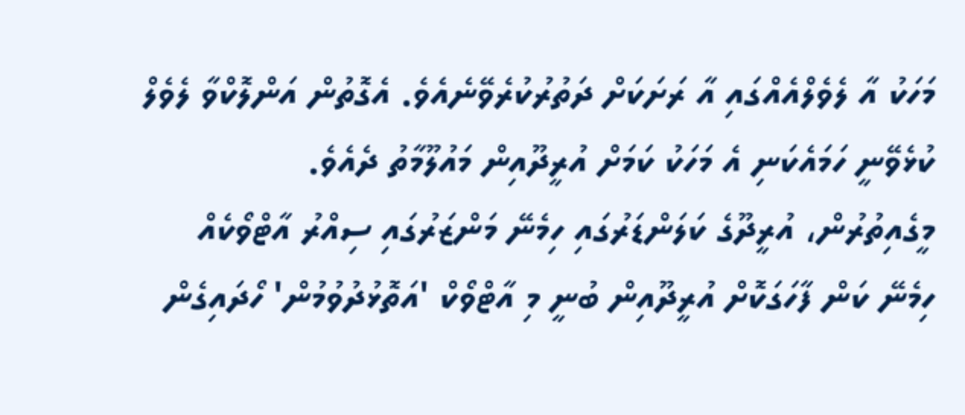މަހަކު އާ ލެވެލްއެއްގައި އާ ރަށަކަށް ދަތުރުކުރެވޭނެއެވެ. އެގޮތުން އަންލޮކްވާ ލެވެލް ކުޅެވޭނީ ހަމައެކަނި އެ މަހަކު ކަމަށް އުރީދޫއިން މައުލޫމާތު ދެއެވެ.
މީގެއިތުރުން، އުރީދޫގެ ކަލަންޑަރުގައި ހިމެނޭ މަންޒަރުގައި ސިއްރު އާޓްވޯކެއް ހިމެނޭ ކަން ފާހަގަކޮށް އުރީދޫއިން ބުނީ މި އާޓްވޯކް 'އަތޮޅުދުވުމުން' ހޯދައިގެން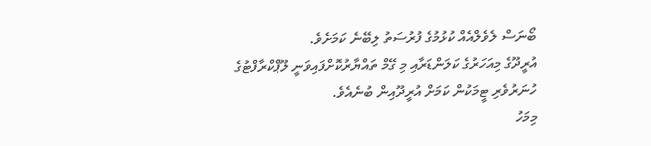ބޯނަސް ލެވެލްއެއް ކުޅުމުގެ ފުރުސަތު ލިބޭނެ ކަމަށެވެ.
އުރީދޫގެ މިއަހަރުގެ ކަލަންޑަރާއި މި ގޭމް ތައްޔާރުކޮށްފައިވަނީ ލޫޕްކްރާފްޓުގެ ހުނަރުވެރި ޓީމަކުން ކަމަށް އުރީދޫއިން ބުނެއެވެ.
މިމަހު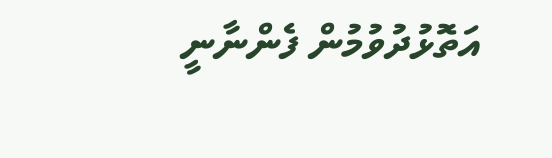އަތޮޅުދުވުމުން ފެންނާނީ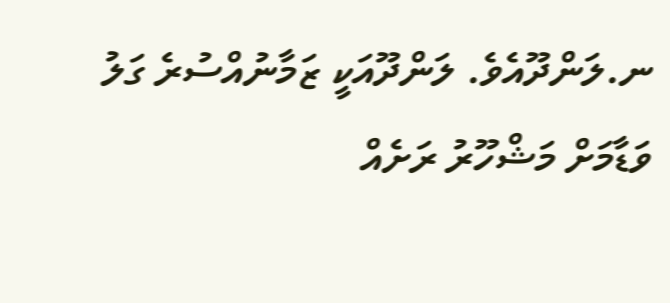ނ.ލަންދޫއެވެ. ލަންދޫއަކީ ޒަމާނުއްސުރެ ގަލު ވަޑާމަށް މަޝްހޫރު ރަށެއް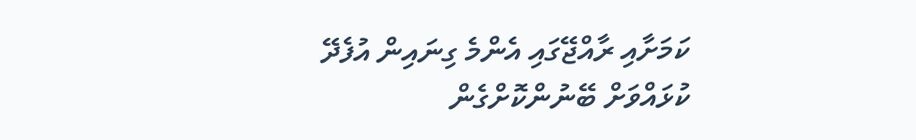ކަމަށާއި ރާއްޖޭގައި އެންމެ ގިނައިން އުފެދޭ ކުޅައްވަށް ބޭނުންކޮށްގެން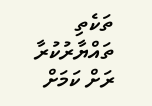ތަކެތި ތައްޔާރުކުރާ ރަށް ކަމަށް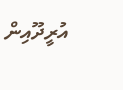އުރީދޫއިން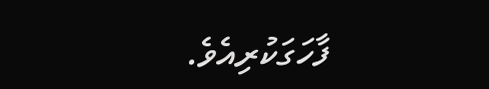ފާހަގަކުރިއެވެ.